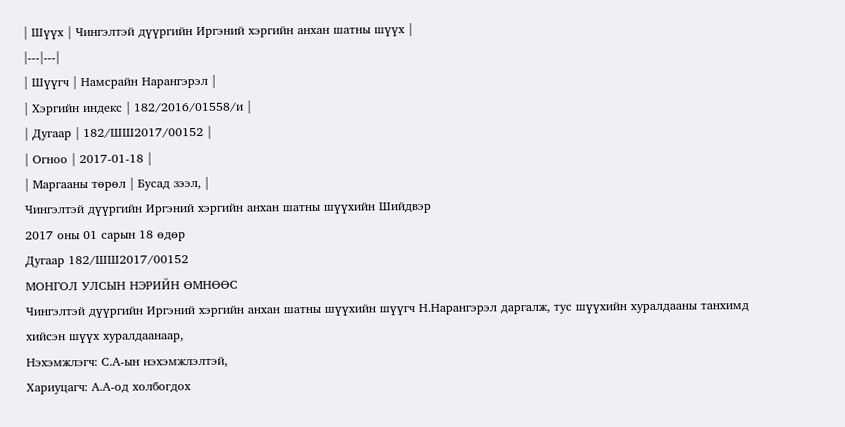| Шүүх | Чингэлтэй дүүргийн Иргэний хэргийн анхан шатны шүүх |
|---|---|
| Шүүгч | Намсрайн Нарангэрэл |
| Хэргийн индекс | 182/2016/01558/и |
| Дугаар | 182/ШШ2017/00152 |
| Огноо | 2017-01-18 |
| Маргааны төрөл | Бусад зээл, |
Чингэлтэй дүүргийн Иргэний хэргийн анхан шатны шүүхийн Шийдвэр
2017 оны 01 сарын 18 өдөр
Дугаар 182/ШШ2017/00152
МОНГОЛ УЛСЫН НЭРИЙН ӨМНӨӨС
Чингэлтэй дүүргийн Иргэний хэргийн анхан шатны шүүхийн шүүгч Н.Нарангэрэл даргалж, тус шүүхийн хуралдааны танхимд хийсэн шүүх хуралдаанаар,
Нэхэмжлэгч: С.А-ын нэхэмжлэлтэй,
Хариуцагч: А.А-од холбогдох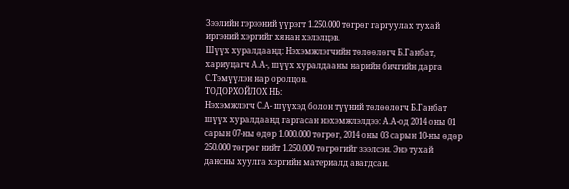Зээлийн гэрээний үүрэгт 1.250.000 төгрөг гаргуулах тухай иргэний хэргийг хянан хэлэлцэв.
Шүүх хуралдаанд: Нэхэмжлэгчийн төлөөлөгч Б.Ганбат, хариуцагч А.А-, шүүх хуралдааны нарийн бичгийн дарга С.Тэмүүлэн нар оролцов.
ТОДОРХОЙЛОХ НЬ:
Нэхэмжлэгч С.А- шүүхэд болон түүний төлөөлөгч Б.Ганбат шүүх хуралдаанд гаргасан нэхэмжлэлдээ: А.А-од 2014 оны 01 сарын 07-ны өдөр 1.000.000 төгрөг, 2014 оны 03 сарын 10-ны өдөр 250.000 төгрөг нийт 1.250.000 төгрөгийг зээлсэн. Энэ тухай дансны хуулга хэргийн материалд авагдсан.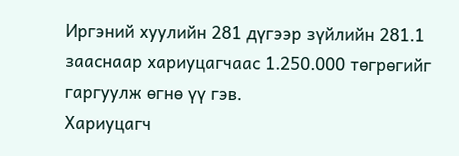Иргэний хуулийн 281 дүгээр зүйлийн 281.1 зааснаар хариуцагчаас 1.250.000 төгрөгийг гаргуулж өгнө үү гэв.
Хариуцагч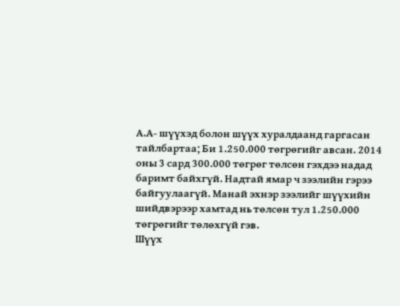А.А- шүүхэд болон шүүх хуралдаанд гаргасан тайлбартаа; Би 1.250.000 төгрөгийг авсан. 2014 оны 3 сард 300.000 төгрөг төлсөн гэхдээ надад баримт байхгүй. Надтай ямар ч зээлийн гэрээ байгуулаагүй. Манай эхнэр зээлийг шүүхийн шийдвэрээр хамтад нь төлсөн тул 1.250.000 төгрөгийг төлөхгүй гэв.
Шүүх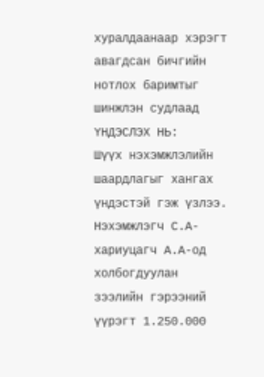хуралдаанаар хэрэгт авагдсан бичгийн нотлох баримтыг шинжлэн судлаад
ҮНДЭСЛЭХ НЬ:
Шүүх нэхэмжлэлийн шаардлагыг хангах үндэстэй гэж үзлээ.
Нэхэмжлэгч С.А- хариуцагч А.А-од холбогдуулан зээлийн гэрээний үүрэгт 1.250.000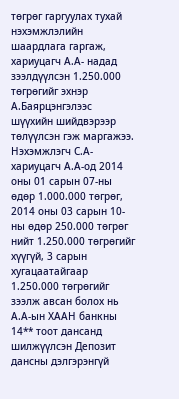төгрөг гаргуулах тухай нэхэмжлэлийн шаардлага гаргаж, хариуцагч А.А- надад зээлдүүлсэн 1.250.000 төгрөгийг эхнэр А.Баярцэнгэлээс шүүхийн шийдвэрээр төлүүлсэн гэж маргажээ.
Нэхэмжлэгч С.А- хариуцагч А.А-од 2014 оны 01 сарын 07-ны өдөр 1.000.000 төгрөг, 2014 оны 03 сарын 10-ны өдөр 250.000 төгрөг нийт 1.250.000 төгрөгийг хүүгүй, 3 сарын хугацаатайгаар 1.250.000 төгрөгийг зээлж авсан болох нь А.А-ын ХААН банкны 14** тоот дансанд шилжүүлсэн Депозит дансны дэлгэрэнгүй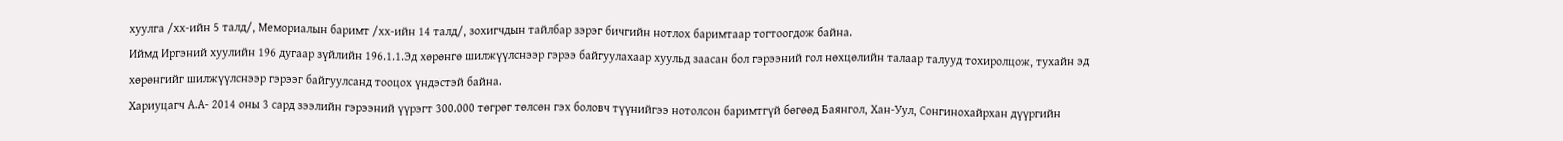хуулга /хх-ийн 5 талд/, Мемориалын баримт /хх-ийн 14 талд/, зохигчдын тайлбар зэрэг бичгийн нотлох баримтаар тогтоогдож байна.
Иймд Иргэний хуулийн 196 дугаар зүйлийн 196.1.1.Эд хөрөнгө шилжүүлснээр гэрээ байгуулахаар хуульд заасан бол гэрээний гол нөхцөлийн талаар талууд тохиролцож, тухайн эд хөрөнгийг шилжүүлснээр гэрээг байгуулсанд тооцох үндэстэй байна.
Хариуцагч А.А- 2014 оны 3 сард зээлийн гэрээний үүрэгт 300.000 төгрөг төлсөн гэх боловч түүнийгээ нотолсон баримтгүй бөгөөд Баянгол, Хан-Уул, Сонгинохайрхан дүүргийн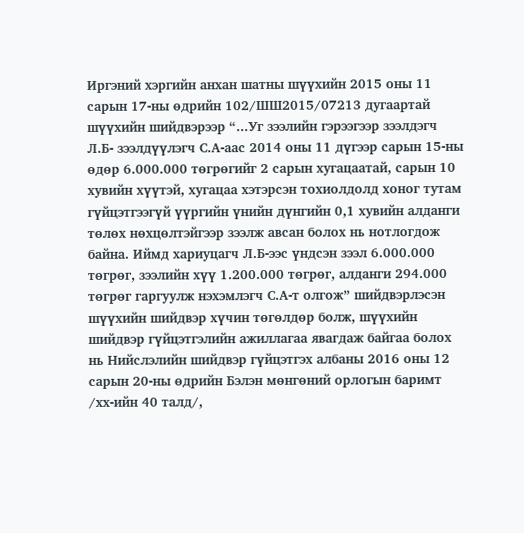Иргэний хэргийн анхан шатны шүүхийн 2015 оны 11 сарын 17-ны өдрийн 102/ШШ2015/07213 дугаартай шүүхийн шийдвэрээр “...Уг зээлийн гэрээгээр зээлдэгч Л.Б- зээлдүүлэгч С.А-аас 2014 оны 11 дүгээр сарын 15-ны өдөр 6.000.000 төгрөгийг 2 сарын хугацаатай, сарын 10 хувийн хүүтэй, хугацаа хэтэрсэн тохиолдолд хоног тутам гүйцэтгээгүй үүргийн үнийн дүнгийн 0,1 хувийн алданги төлөх нөхцөлтэйгээр зээлж авсан болох нь нотлогдож байна. Иймд хариуцагч Л.Б-ээс үндсэн зээл 6.000.000 төгрөг, зээлийн хүү 1.200.000 төгрөг, алданги 294.000 төгрөг гаргуулж нэхэмлэгч С.А-т олгож” шийдвэрлэсэн шүүхийн шийдвэр хүчин төгөлдөр болж, шүүхийн шийдвэр гүйцэтгэлийн ажиллагаа явагдаж байгаа болох нь Нийслэлийн шийдвэр гүйцэтгэх албаны 2016 оны 12 сарын 20-ны өдрийн Бэлэн мөнгөний орлогын баримт /хх-ийн 40 талд/,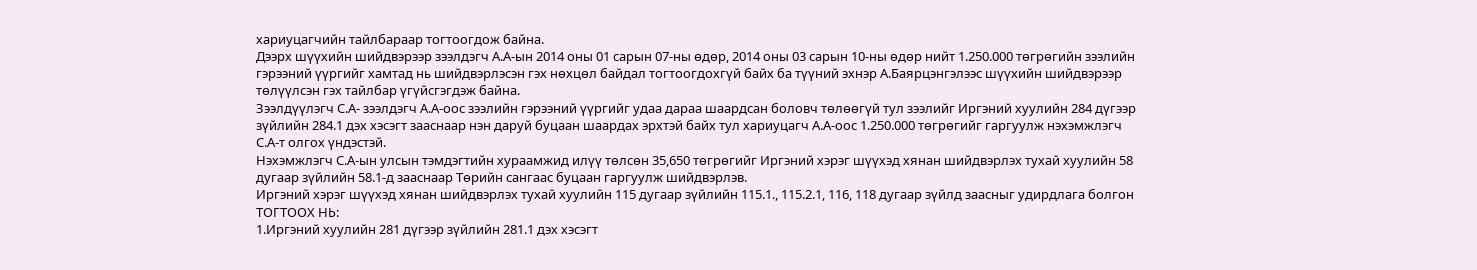хариуцагчийн тайлбараар тогтоогдож байна.
Дээрх шүүхийн шийдвэрээр зээлдэгч А.А-ын 2014 оны 01 сарын 07-ны өдөр, 2014 оны 03 сарын 10-ны өдөр нийт 1.250.000 төгрөгийн зээлийн гэрээний үүргийг хамтад нь шийдвэрлэсэн гэх нөхцөл байдал тогтоогдохгүй байх ба түүний эхнэр А.Баярцэнгэлээс шүүхийн шийдвэрээр төлүүлсэн гэх тайлбар үгүйсгэгдэж байна.
Зээлдүүлэгч С.А- зээлдэгч А.А-оос зээлийн гэрээний үүргийг удаа дараа шаардсан боловч төлөөгүй тул зээлийг Иргэний хуулийн 284 дүгээр зүйлийн 284.1 дэх хэсэгт зааснаар нэн даруй буцаан шаардах эрхтэй байх тул хариуцагч А.А-оос 1.250.000 төгрөгийг гаргуулж нэхэмжлэгч С.А-т олгох үндэстэй.
Нэхэмжлэгч С.А-ын улсын тэмдэгтийн хураамжид илүү төлсөн 35,650 төгрөгийг Иргэний хэрэг шүүхэд хянан шийдвэрлэх тухай хуулийн 58 дугаар зүйлийн 58.1-д зааснаар Төрийн сангаас буцаан гаргуулж шийдвэрлэв.
Иргэний хэрэг шүүхэд хянан шийдвэрлэх тухай хуулийн 115 дугаар зүйлийн 115.1., 115.2.1, 116, 118 дугаар зүйлд заасныг удирдлага болгон
ТОГТООХ НЬ:
1.Иргэний хуулийн 281 дүгээр зүйлийн 281.1 дэх хэсэгт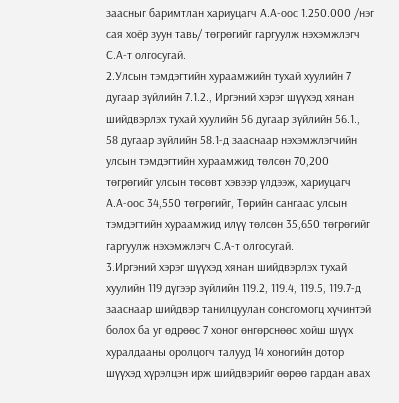заасныг баримтлан хариуцагч А.А-оос 1.250.000 /нэг сая хоёр зуун тавь/ төгрөгийг гаргуулж нэхэмжлэгч С.А-т олгосугай.
2.Улсын тэмдэгтийн хураамжийн тухай хуулийн 7 дугаар зүйлийн 7.1.2., Иргэний хэрэг шүүхэд хянан шийдвэрлэх тухай хуулийн 56 дугаар зүйлийн 56.1., 58 дугаар зүйлийн 58.1-д зааснаар нэхэмжлэгчийн улсын тэмдэгтийн хураамжид төлсөн 70,200 төгрөгийг улсын төсөвт хэвээр үлдээж, хариуцагч А.А-оос 34,550 төгрөгийг, Төрийн сангаас улсын тэмдэгтийн хураамжид илүү төлсөн 35,650 төгрөгийг гаргуулж нэхэмжлэгч С.А-т олгосугай.
3.Иргэний хэрэг шүүхэд хянан шийдвэрлэх тухай хуулийн 119 дүгээр зүйлийн 119.2, 119.4, 119.5, 119.7-д зааснаар шийдвэр танилцуулан сонсгомогц хүчинтэй болох ба уг өдрөөс 7 хоног өнгөрснөөс хойш шүүх хуралдааны оролцогч талууд 14 хоногийн дотор шүүхэд хүрэлцэн ирж шийдвэрийг өөрөө гардан авах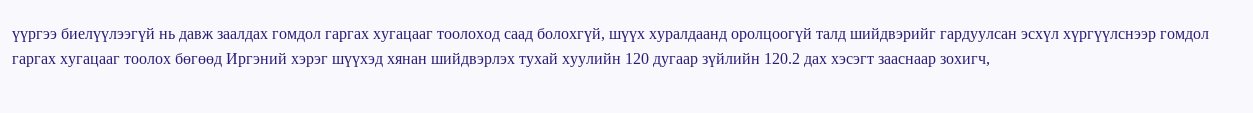үүргээ биелүүлээгүй нь давж заалдах гомдол гаргах хугацааг тоолоход саад болохгүй, шүүх хуралдаанд оролцоогүй талд шийдвэрийг гардуулсан эсхүл хүргүүлснээр гомдол гаргах хугацааг тоолох бөгөөд Иргэний хэрэг шүүхэд хянан шийдвэрлэх тухай хуулийн 120 дугаар зүйлийн 120.2 дах хэсэгт зааснаар зохигч,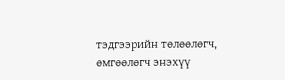тэдгээрийн төлөөлөгч, өмгөөлөгч энэхүү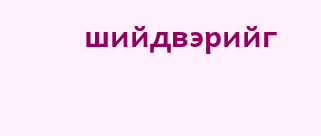шийдвэрийг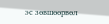эс зөвшөөрвөл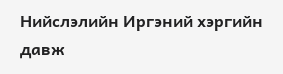Нийслэлийн Иргэний хэргийн давж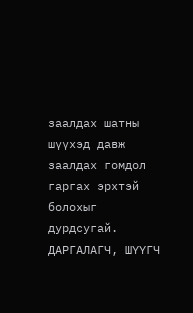заалдах шатны шүүхэд давж заалдах гомдол гаргах эрхтэй болохыг дурдсугай.
ДАРГАЛАГЧ, ШҮҮГЧ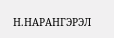Н.НАРАНГЭРЭЛ